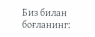Биз билан боғланинг: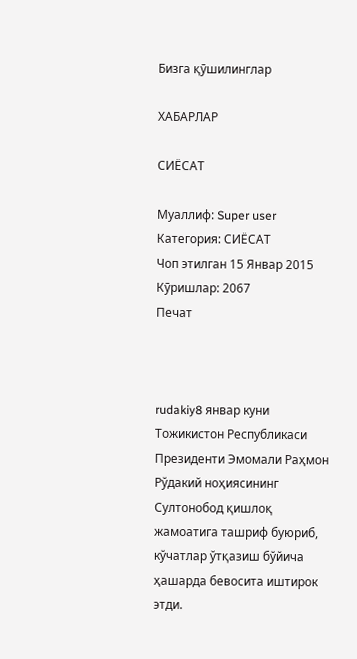Бизга қӯшилинглар

ХАБАРЛАР

СИЁСАТ

Муаллиф: Super user Категория: СИЁСАТ
Чоп этилган 15 Январ 2015 Кӯришлар: 2067
Печат



rudakiy8 январ куни Тожикистон Республикаси Президенти Эмомали Раҳмон Рўдакий ноҳиясининг Султонобод қишлоқ жамоатига ташриф буюриб, кўчатлар ўтқазиш бўйича ҳашарда бевосита иштирок этди.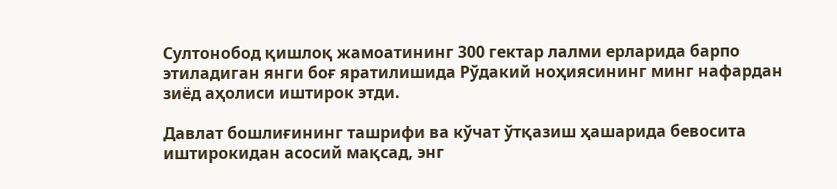Султонобод қишлоқ жамоатининг 300 гектар лалми ерларида барпо этиладиган янги боғ яратилишида Рўдакий ноҳиясининг минг нафардан зиёд аҳолиси иштирок этди.

Давлат бошлиғининг ташрифи ва кўчат ўтқазиш ҳашарида бевосита иштирокидан асосий мақсад, энг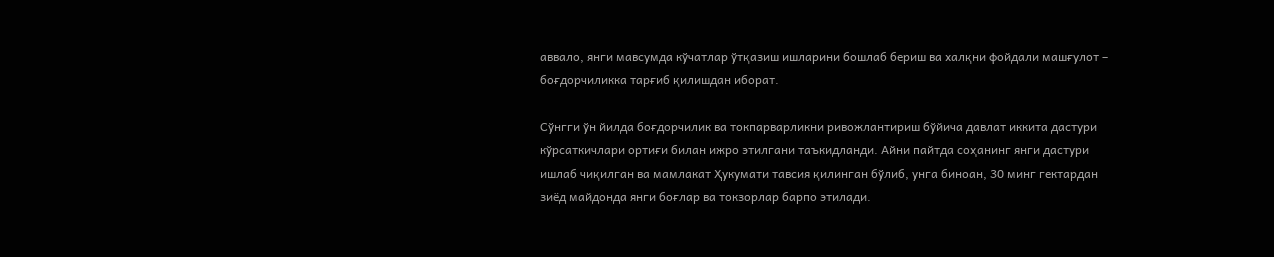аввало, янги мавсумда кўчатлар ўтқазиш ишларини бошлаб бериш ва халқни фойдали машғулот – боғдорчиликка тарғиб қилишдан иборат.

Сўнгги ўн йилда боғдорчилик ва токпарварликни ривожлантириш бўйича давлат иккита дастури кўрсаткичлари ортиғи билан ижро этилгани таъкидланди. Айни пайтда соҳанинг янги дастури ишлаб чиқилган ва мамлакат Ҳукумати тавсия қилинган бўлиб, унга биноан, 30 минг гектардан зиёд майдонда янги боғлар ва токзорлар барпо этилади.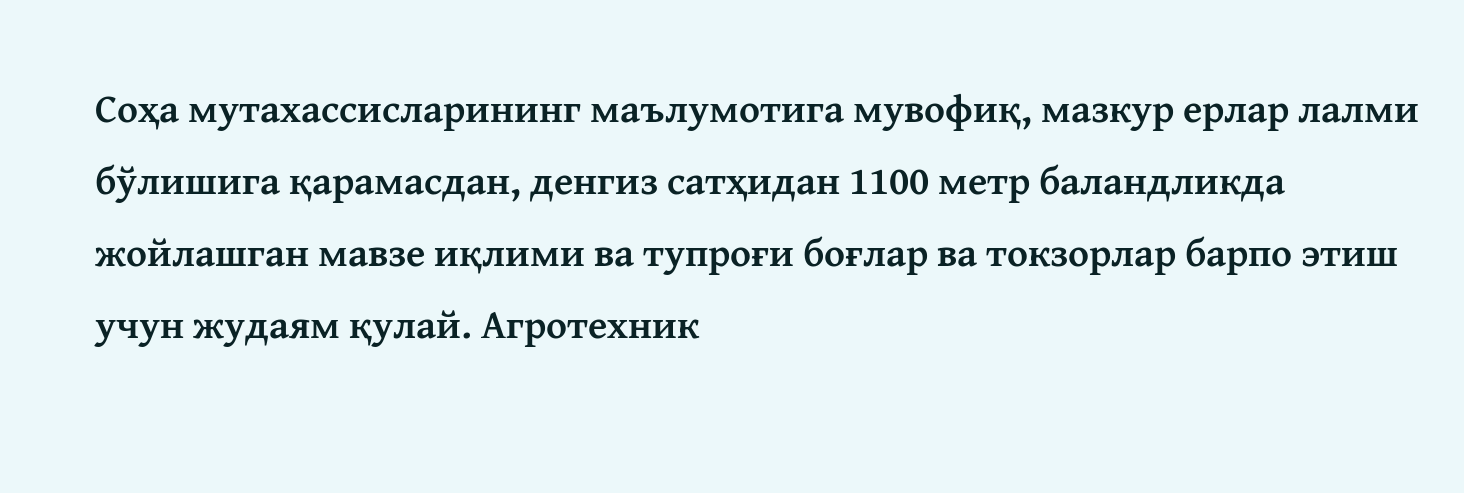Соҳа мутахассисларининг маълумотига мувофиқ, мазкур ерлар лалми бўлишига қарамасдан, денгиз сатҳидан 1100 метр баландликда жойлашган мавзе иқлими ва тупроғи боғлар ва токзорлар барпо этиш учун жудаям қулай. Агротехник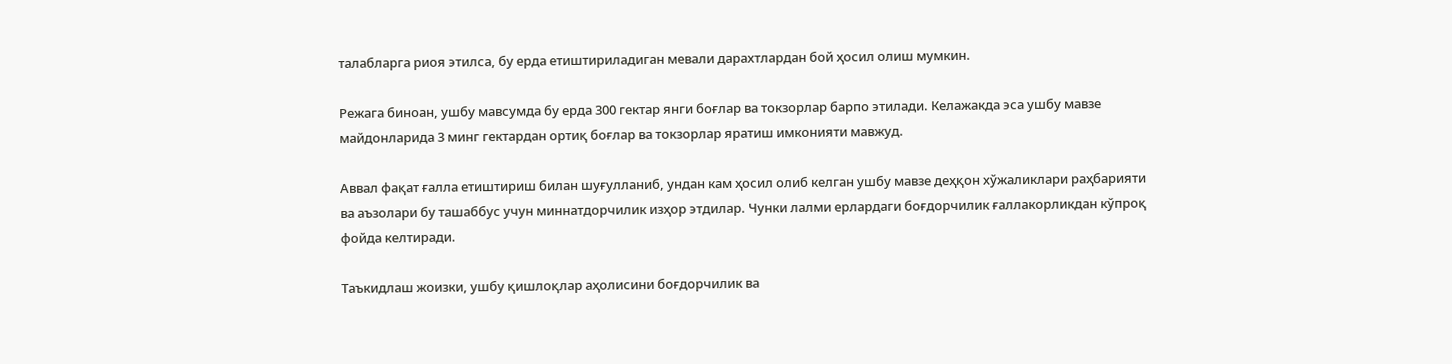талабларга риоя этилса, бу ерда етиштириладиган мевали дарахтлардан бой ҳосил олиш мумкин.

Режага биноан, ушбу мавсумда бу ерда 300 гектар янги боғлар ва токзорлар барпо этилади. Келажакда эса ушбу мавзе майдонларида 3 минг гектардан ортиқ боғлар ва токзорлар яратиш имконияти мавжуд.

Аввал фақат ғалла етиштириш билан шуғулланиб, ундан кам ҳосил олиб келган ушбу мавзе деҳқон хўжаликлари раҳбарияти ва аъзолари бу ташаббус учун миннатдорчилик изҳор этдилар. Чунки лалми ерлардаги боғдорчилик ғаллакорликдан кўпроқ фойда келтиради.

Таъкидлаш жоизки, ушбу қишлоқлар аҳолисини боғдорчилик ва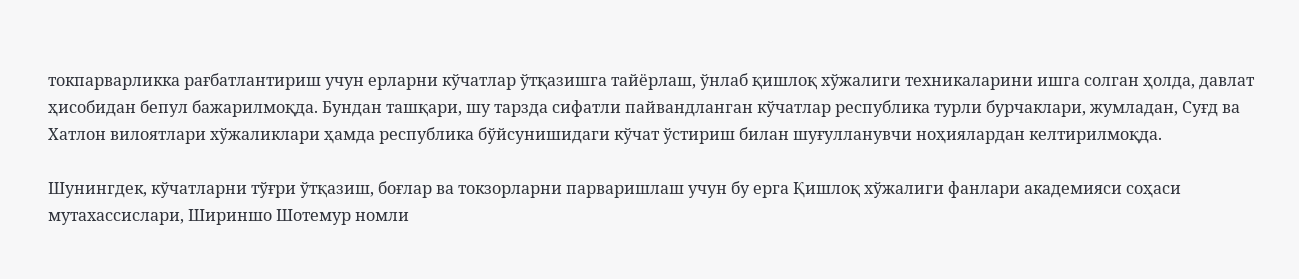токпарварликка рағбатлантириш учун ерларни кўчатлар ўтқазишга тайёрлаш, ўнлаб қишлоқ хўжалиги техникаларини ишга солган ҳолда, давлат ҳисобидан бепул бажарилмоқда. Бундан ташқари, шу тарзда сифатли пайвандланган кўчатлар республика турли бурчаклари, жумладан, Суғд ва Хатлон вилоятлари хўжаликлари ҳамда республика бўйсунишидаги кўчат ўстириш билан шуғулланувчи ноҳиялардан келтирилмоқда.

Шунингдек, кўчатларни тўғри ўтқазиш, боғлар ва токзорларни парваришлаш учун бу ерга Қишлоқ хўжалиги фанлари академияси соҳаси мутахассислари, Шириншо Шотемур номли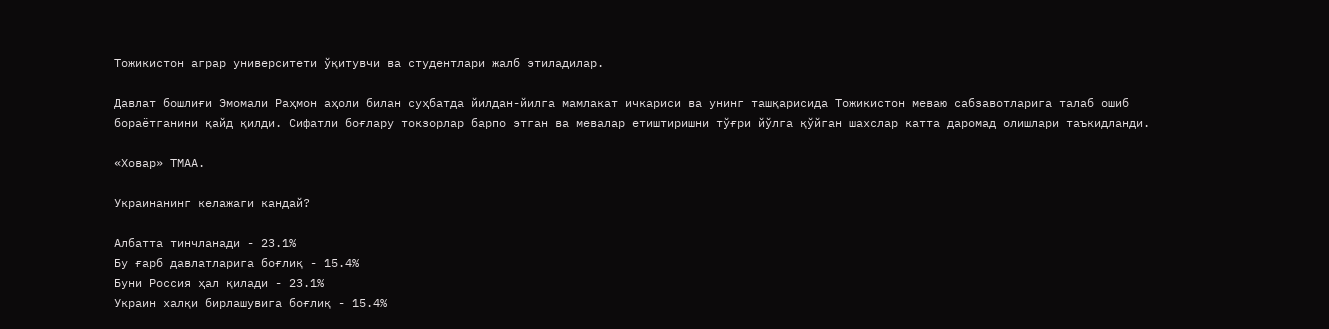Тожикистон аграр университети ўқитувчи ва студентлари жалб этиладилар.

Давлат бошлиғи Эмомали Раҳмон аҳоли билан суҳбатда йилдан-йилга мамлакат ичкариси ва унинг ташқарисида Тожикистон меваю сабзавотларига талаб ошиб бораётганини қайд қилди. Сифатли боғлару токзорлар барпо этган ва мевалар етиштиришни тўғри йўлга қўйган шахслар катта даромад олишлари таъкидланди.

«Ховар» ТМАА.

Украинанинг келажаги кандай?

Албатта тинчланади - 23.1%
Бу ғарб давлатларига боғлиқ - 15.4%
Буни Россия ҳал қилади - 23.1%
Украин халқи бирлашувига боғлиқ - 15.4%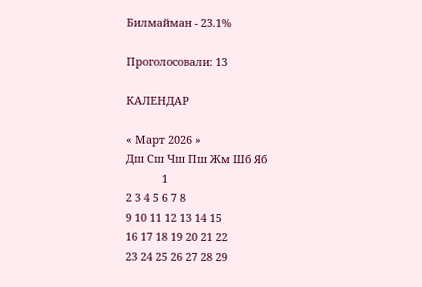Билмайман - 23.1%

Проголосовали: 13

КАЛЕНДАР

« Март 2026 »
Дш Сш Чш Пш Жм Шб Яб
            1
2 3 4 5 6 7 8
9 10 11 12 13 14 15
16 17 18 19 20 21 22
23 24 25 26 27 28 29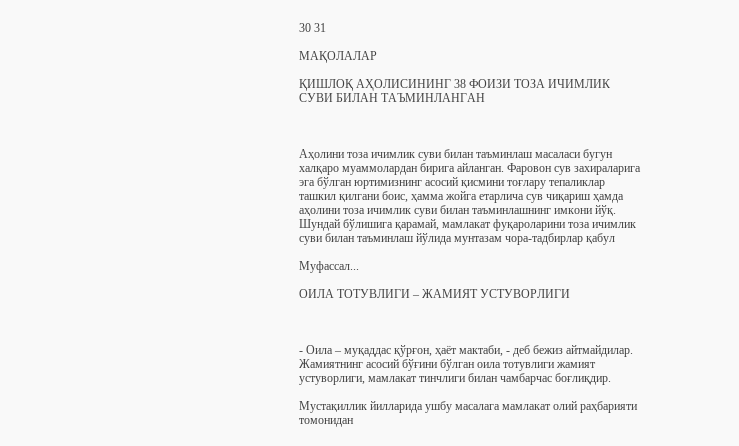30 31

МАҚОЛАЛАР

ҚИШЛОҚ АҲОЛИСИНИНГ 38 ФОИЗИ ТОЗА ИЧИМЛИК СУВИ БИЛАН ТАЪМИНЛАНГАН



Аҳолини тоза ичимлик суви билан таъминлаш масаласи бугун халқаро муаммолардан бирига айланган. Фаровон сув захираларига эга бўлган юртимизнинг асосий қисмини тоғлару тепаликлар ташкил қилгани боис, ҳамма жойга етарлича сув чиқариш ҳамда аҳолини тоза ичимлик суви билан таъминлашнинг имкони йўқ. Шундай бўлишига қарамай, мамлакат фуқароларини тоза ичимлик суви билан таъминлаш йўлида мунтазам чора-тадбирлар қабул

Муфассал...

ОИЛА ТОТУВЛИГИ – ЖАМИЯТ УСТУВОРЛИГИ



- Оила – муқаддас қўрғон, ҳаёт мактаби, - деб бежиз айтмайдилар. Жамиятнинг асосий бўғини бўлган оила тотувлиги жамият устуворлиги, мамлакат тинчлиги билан чамбарчас боғлиқдир.

Мустақиллик йилларида ушбу масалага мамлакат олий раҳбарияти томонидан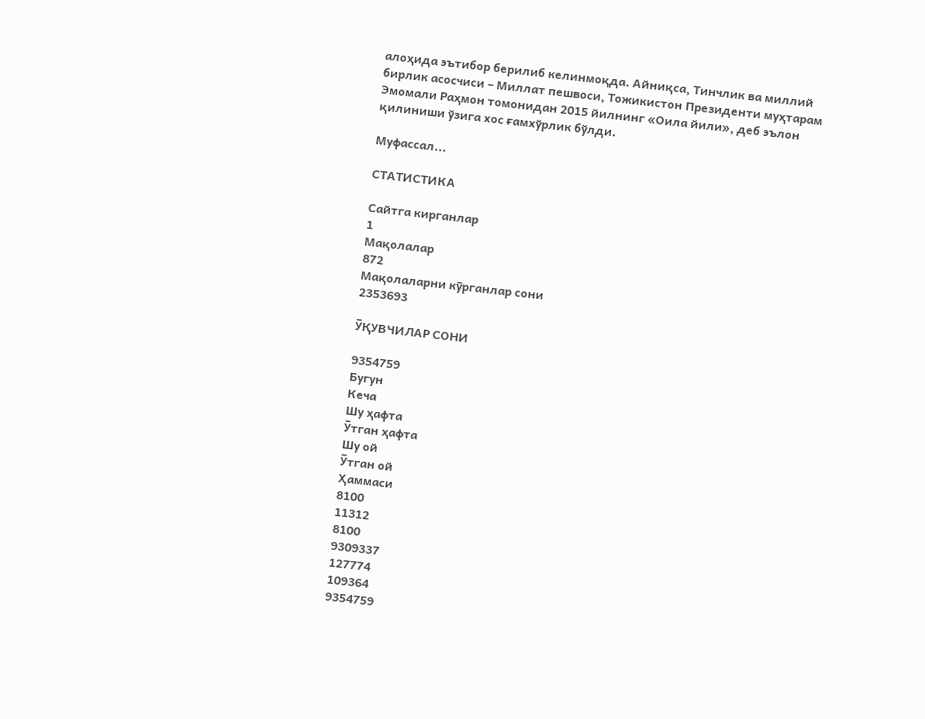алоҳида эътибор берилиб келинмоқда. Айниқса, Тинчлик ва миллий бирлик асосчиси – Миллат пешвоси, Тожикистон Президенти муҳтарам Эмомали Раҳмон томонидан 2015 йилнинг «Оила йили», деб эълон қилиниши ўзига хос ғамхўрлик бўлди.

Муфассал...

СТАТИСТИКА

Сайтга кирганлар
1
Мақолалар
872
Мақолаларни кӯрганлар сони
2353693

ӮҚУВЧИЛАР СОНИ

9354759
Бугун
Кеча
Шу ҳафта
Ӯтган ҳафта
Шу ой
Ӯтган ой
Ҳаммаси
8100
11312
8100
9309337
127774
109364
9354759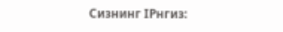Сизнинг IPнгиз: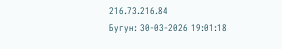216.73.216.84
Бугун: 30-03-2026 19:01:18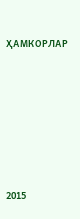ҲАМКОРЛАР







2015